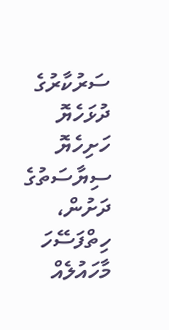ސަރުކާރުގެ ދުޅަހެޔޮ ހަށިހެޔޮ ސިޔާސަތުގެ ދަށުން، ހިތްފަސޭހަ މާހައުލެއް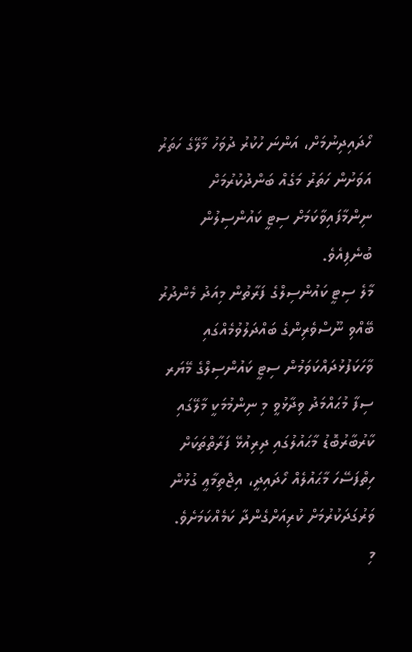ހޯދައިދިނުމަށް، އަންނަ ހުކުރު ދުވަހު މާލޭގެ ހަތަރު އަވަށުން ހަތަރު މަގެއް ބަންދުކުރުމަށް ނިންމާފައިވާކަމަށް ސިޓީ ކައުންސިލުން ބުނެފިއެވެ.
މާލެ ސިޓީ ކައުންސިލްގެ ފަރާތުން މިއަދު މެންދުރު ބޭއްވި ނޫސްވެރިންގެ ބައްދަލުވުމެއްގައި ވާހަކަފުޅުދައްކަވަމުން ސިޓީ ކައުންސިލްގެ މޭޔަރ ސިފާ މުޙައްމަދު ވިދާޅުވީ މި ނިންމުމަކީ މާލޭގައި ކާރުބާރުބޮޑު މާޙައުލުގައި ދިރިއުޅޭ ފަރާތްތަކަށް ހިތްފަސޭހަ މާޙައުލެއް ހޯދައިދީ، އިޖްތިމާޢީ ގުޅުން ވަރުގަދަކުރުމަށް ކުރިއަށްގެންދާ ކަމެއްކަމަށެވެ.
މި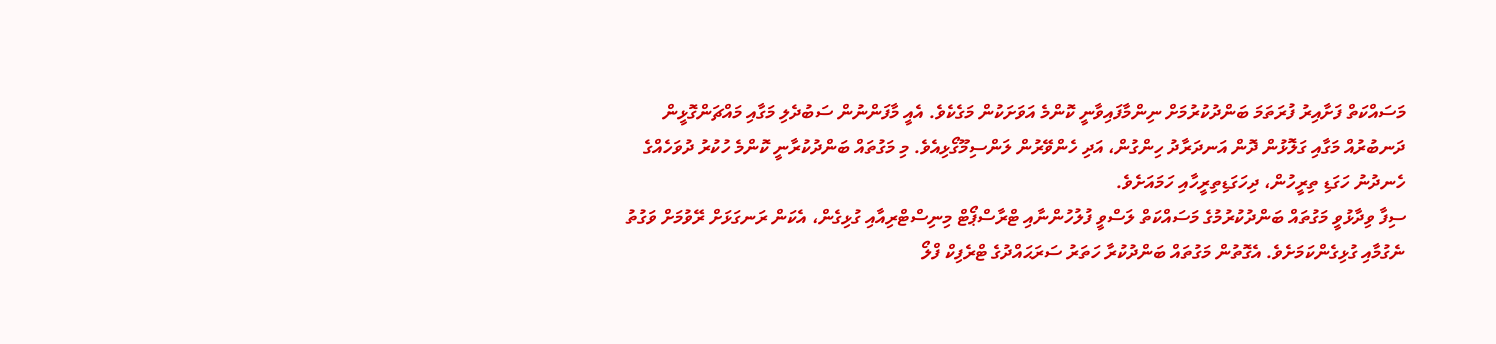މަސައްކަތް ފަށާއިރު ފުރަތަމަ ބަންދުކުރުމަށް ނިންމާފައިވާނީ ކޮންމެ އަވަށަކުން މަގެކެވެ. އެއީ މާފަންނުން ސަބުދެލި މަގާއި މައްޗަންގޮޅީން ދަނބުރުއް މަގާއި ގަލޮޅުން ދޮން އަނދަރާދު ހިންގުން، އަދި ހެންވޭރުން ލަންސިމޫގޯޅިއެވެ. މި މަގުތައް ބަންދުކުރާނީ ކޮންމެ ހުކުރު ދުވަހެއްގެ ހެނދުނު ހަގަޑި ތިރީހުން، ދިހަގަޑިތިރީހާއި ހަމައަށެވެ.
ސިފާ ވިދާޅުވީ މަގުތައް ބަންދުކުރުމުގެ މަސައްކަތް ލަސްވީ ފުލުހުންނާއި ޓްރާސްޕޯޓް މިނިސްޓްރިއާއި ގުޅިގެން، އެކަން ރަނގަޅަށް ރޭވުމަށް ވަގުތު ނެގުމާއި ގުޅިގެންކަމަށެވެ. އެގޮތުން މަގުތައް ބަންދުކުރާ ހަތަރު ސަރަޙައްދުގެ ޓްރެފިކް ފްލޯ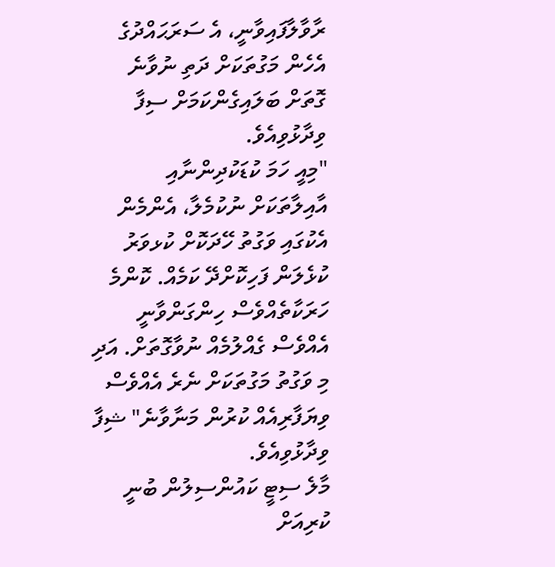ރާވާލާފައިވާނީ، އެ ސަރަޙައްދުގެ އެހެން މަގުތަކަށް ދަތި ނުވާނެ ގޮތަށް ބަލައިގެންކަމަށް ސިފާ ވިދާޅުވިއެވެ.
"މިއީ ހަމަ ކުޑަކުދިންނާއި އާއިލާތަކަށް ނުކުމެލާ، އެންމެން އެކުގައި ވަގުތު ހޭދަކޮށް ކުޅވަރު ކުޅެލަން ފަހިކޮށްދޭ ކަމެއް. ކޮންމެ ހަރަކާތެއްވެސް ހިންގަންވާނީ އެއްވެސް ގެއްލުމެއް ނުވާގޮތަށް. އަދި މި ވަގުތު މަގުތަކަށް ނެރެ އެއްވެސް ވިޔަފާރިއެއް ކުރުން މަނާވާނެ" ޝިފާ ވިދާޅުވިއެވެ.
މާލެ ސިޓީ ކައުންސިލުން ބުނީ ކުރިއަށް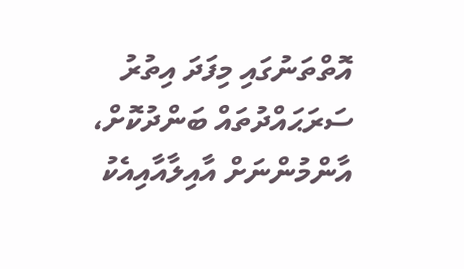އޮތްތަނުގައި މިފަދަ އިތުރު ސަރަޙައްދުތައް ބަންދުކޮށް، އާންމުންނަށް އާއިލާއާއިއެކު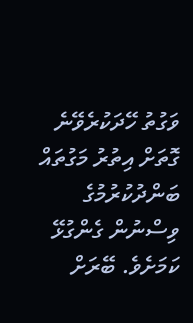ވަގުތު ހޭދަކުރެވޭނެ ގޮތަށް އިތުރު މަގުތައް ބަންދުކުރުމުގެ ވިސްނުން ގެންގުޅޭ ކަމަށެވެ. ބޭރަށް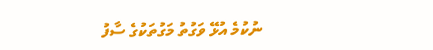ނުކުމެ އުޅޭ ވަގުތު މަގުތަކުގެ ސާފު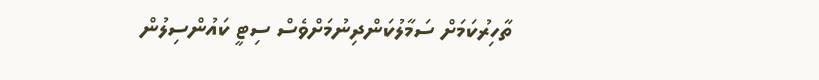ތާހިރުކަމަށް ސަމާލުކަންދިނުމަށްވެސް ސިޓީ ކައުންސިލުން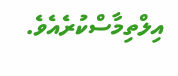އިލްތިމާސްކުރެއެވެ.